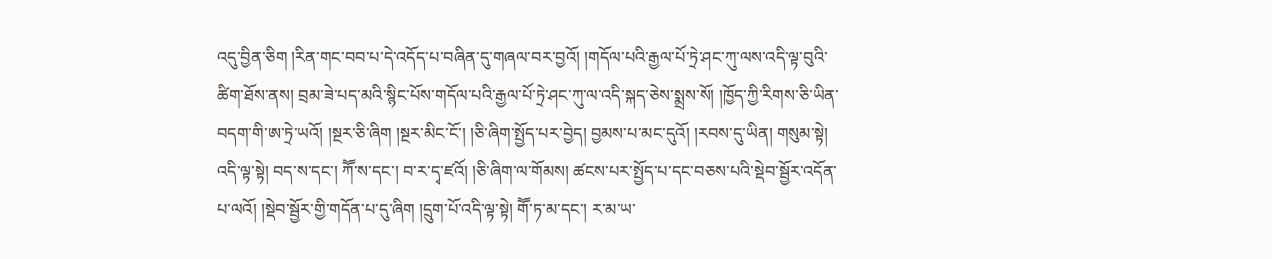འདུ་བྱིན་ཅིག །རིན་གང་བབ་པ་དེ་འདོད་པ་བཞིན་དུ་གཞལ་བར་བྱའོ། །གདོལ་པའི་རྒྱལ་པོ་ཏྲེ་ཤང་ཀུ་ལས་འདི་ལྟ་བུའི་ཚིག་ཐོས་ནས། བྲམ་ཟེ་པད་མའི་སྙིང་པོས་གདོལ་པའི་རྒྱལ་པོ་ཏྲེ་ཤང་ཀུ་ལ་འདི་སྐད་ཅེས་སྨྲས་སོ། །ཁྱོད་ཀྱི་རིགས་ཅི་ཡིན་བདག་གི་ཨ་ཏྲེ་ཡའོ། །སྔར་ཅི་ཞིག །སྔར་མིང་ངོ་། །ཅི་ཞིག་སྤྱོད་པར་བྱེད། བྱམས་པ་མང་དུའོ། །རབས་དུ་ཡིན། གསུམ་སྟེ། འདི་ལྟ་སྟེ། བད་ས་དང་། ཀཽ་ས་དང་། བ་ར་དྭ་ཛའོ། །ཅི་ཞིག་ལ་གོམས། ཚངས་པར་སྤྱོད་པ་དང་བཅས་པའི་སྡེབ་སྦྱོར་འདོན་པ་ལའོ། །སྡེབ་སྦྱོར་གྱི་གདོན་པ་དུ་ཞིག །དྲུག་པོ་འདི་ལྟ་སྟེ། གཽ་ཏ་མ་དང་། ར་མ་ཡ་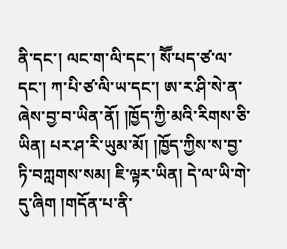ནི་དང་། ལང་ག་ལི་དང་། སཽ་པད་ཙ་ལ་དང་། ཀ་པི་ཙ་ལི་ཡ་དང་། ཨ་ར་ཤི་སེ་ན་ཞེས་བྱ་བ་ཡིན་ནོ། །ཁྱོད་ཀྱི་མའི་རིགས་ཅི་ཡིན། པར་ཤ་རི་ཡུམ་མོ། །ཁྱོད་ཀྱིས་ས་བྱ་ཏི་བཀླགས་སམ། ཇི་ལྟར་ཡིན། དེ་ལ་ཡི་གེ་དུ་ཞིག །གདོན་པ་ནི་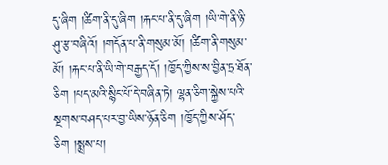དུ་ཞིག །ཚིག་ནི་དུ་ཞིག །རྐང་པ་ནི་དུ་ཞིག །ཡི་གེ་ནི་ཉི་ཤུ་རྩ་བཞིའོ། །གདོན་པ་ནི་གསུམ་མོ། །ཚིག་ནི་གསུམ་མོ། །རྐང་པ་ནི་ཡི་གེ་བརྒྱད་དོ། །ཁྱོད་ཀྱིས་ས་བྱིན་ཏྲ་ཐོན་ཅིག །པད་མའི་སྙིང་པོ་དེ་བཞིན་ཏེ། ལྷན་ཅིག་སྐྱེས་པའི་སྔགས་བཤད་པར་བྱ་ཡིས་ཉོན་ཅིག །ཁྱོད་ཀྱིས་ཤོད་ཅིག །སྨྲས་པ།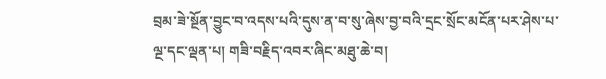བྲམ་ཟེ་སྔོན་བྱུང་བ་འདས་པའི་དུས་ན་བ་སུ་ཞེས་བྱ་བའི་དྲང་སྲོང་མངོན་པར་ཤེས་པ་ལྔ་དང་ལྡན་པ། གཟི་བརྗིད་འབར་ཞིང་མཐུ་ཆེ་བ།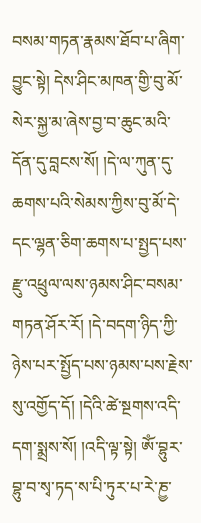བསམ་གཏན་རྣམས་ཐོབ་པ་ཞིག་བྱུང་སྟེ། དེས་ཤིང་མཁན་གྱི་བུ་མོ་སེར་སྐྱ་མ་ཞེས་བྱ་བ་ཆུང་མའི་དོན་དུ་བླངས་སོ། །དེ་ལ་ཀུན་དུ་ཆགས་པའི་སེམས་ཀྱིས་བུ་མོ་དེ་དང་ལྷན་ཅིག་ཆགས་པ་སྤྱད་པས་རྫུ་འཕྲུལ་ལས་ཉམས་ཤིང་བསམ་གཏན་ཤོར་རོ། །དེ་བདག་ཉིད་ཀྱི་ཉེས་པར་སྤྱོད་པས་ཉམས་པས་རྗེས་སུ་འགྱོད་དོ། །དེའི་ཚེ་སྔགས་འདི་དག་སྨྲས་སོ། །འདི་ལྟ་སྟེ། ཨོཾ་བྷུར་བྷུ་བ་སྭ་ཏད་ས་པི་ཏུར་པ་རེ་ཎྱ་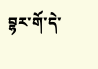བྷར་གོ་དེ་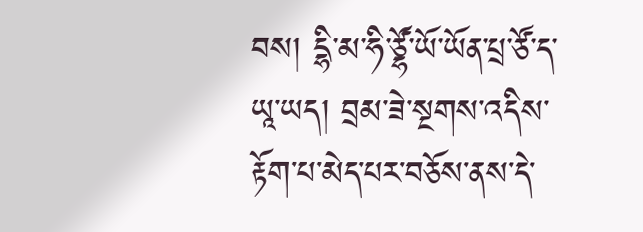བས། དྷི་མ་ཧི་ཙྷོ་ཡོ་ཡོན་པྲ་ཙོ་ད་ཡཱ་ཡད། བྲམ་ཟེ་སྔགས་འདིས་རྟོག་པ་མེད་པར་བཅོས་ནས་དེ་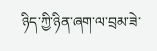ཉིད་ཀྱི་ཉིན་ཞག་ལ་བྲམ་ཟེ་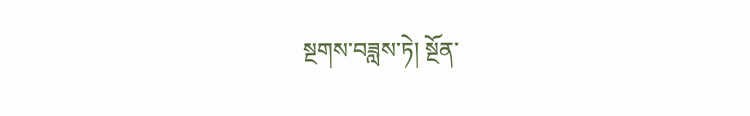སྔགས་བཟླས་ཏེ། སྔོན་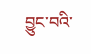བྱུང་བའི་